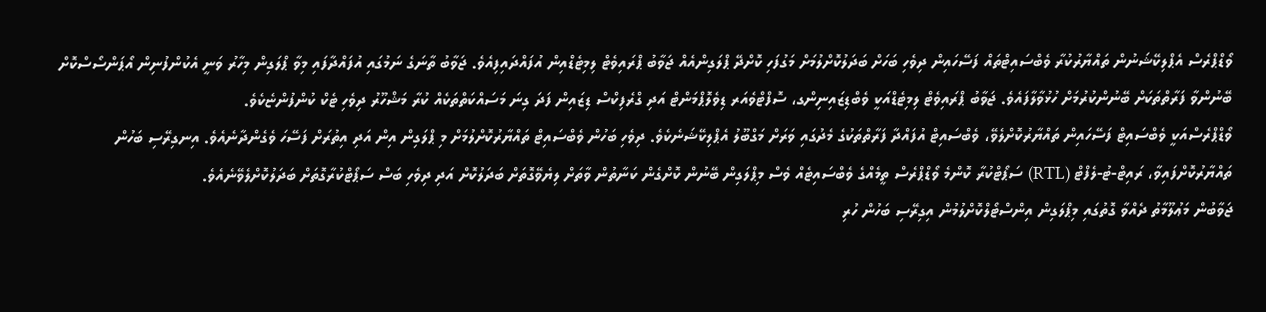ވޯޑްޕްރެސް އެޕްލިކޭޝަނުން ތައްޔާރުކުރާ ވެބްސައިޓްތައް ފަސޭހައިން ދިވެހި ބަހަށް ބަދަލުކޮށްލުމަށް މަގުފަހި ކޮށްދޭ ޕްލަގިންއެއް ޖަވާބު ޕްރައިވެޓް ލިމިޓެޑްއިން އުފައްދައިފިއެވެ. ޖަވާބު ތާނަގެ ނަމުގައި އުފައްދާފައި މިވާ ޕްލަގިން މިހާރު ވަނީ އެކުންފުނިން އޯޕަންސޯސްކޮށް ބޭނުންވާ ފަރާތްތަކަށް ބޭނުންކުރުމަށް ހުޅުވާލާފައެވެ. ޖަވާބު ޕްރައިވެޓް ލިމިޓެޑްއަކީ ވެބްޑިޒައިނިންގ، ސޮފްޓްވެއަރ ޑިވެލޮޕްމަންޓް އަދި ގްރެފިކްސް ޑިޒައިން ފަދަ ގިނަ މަސައްކަތްތަކެއް ކުރާ މަޝްހޫރު ދިވެހި ޓެކް ކުންފުންޏެކެވެ.
ވޯޑްޕްރެސްއަކީ ވެބްސައިޓް ފަސޭހައިން ތައްޔާރުކޮށްލެވޭ، ވެބްސައިޓް އުފައްދާ ފަރާތްތަކުގެ މެދުގައި ވަރަށް މަގްބޫލު އެޕްލިކޭޝަނެކެވެ. ދިވެހި ބަހުން ވެބްސައިޓް ތައްޔާރުކޮށްލުމަށް މި ޕްލަގިން އިން އަދި އިތުރަށް ފަސޭހަ ވެގެންދާނެއެވެ. އިނގިރޭސި ބަހުން ތައްޔާރުކޮށްފައިވާ، ރައިޓް-ޓު-ލެފްޓް (RTL) ސަޕޯޓްކުރާ ކޮންމެ ވޯޑްޕްރެސް ތީމެއްގެ ވެބްސައިޓެއް ވެސް މިޕްލަގިން ބޭނުން ކޮށްގެން ކަނާތުން ވާތަށް ލިޔެވޭގޮތަށް ބަދަލުކޮށް އަދި ދިވެހި ބަސް ސަޕޯޓްކުރާގޮތަށް ބަދަލުކޮށްލެވޭނެއެވެ.
ޖަވާބުން މަޢުލޫމާތު ދެއްވާ ގޮތުގައި މިޕްލަގިން އިންސްޓޯލްކޮށްލުމުން އިގިރޭސި ބަހުން ހުރި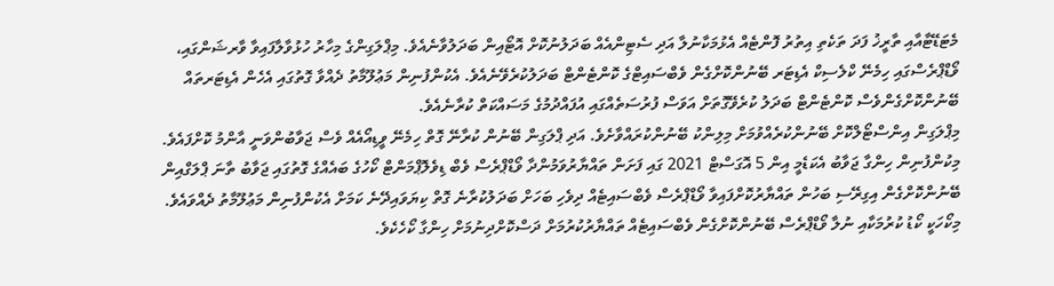މެޓަޑޭޓާއާއި ތާރީޚު ފަދަ ތަކެތި އިތުރު ފޮންޓެއް އެޅުމަކާނުލާ އަދި ސެޓިންއެއް ބަދަލުނުކޮށް އޮޓޯއިން ބަދަލުވާނެއެވެ. މިޕްލަގިންގެ މިހާރު ހުޅުވާލާފައިވާ ވާރޝަންގައި، ވޯޑްޕްރެސްގައި ހިމެނޭ ކްލެސިކް އެޑިޓަރ ބޭނުންކޮށްގެން ވެބްސައިޓްގެ ކޮންޓެންޓް ބަދަލުކުރެވޭނެއެވެ. އެކުންފުނިން މަޢުލޫމާތު ދެއްވާ ގޮތުގައި އެހެން އެޑިޓަރތައް ބޭނުންކޮށްގެންވެސް ކޮންޓެންޓް ބަދަލު ކުރެވޭގޮތަށް އަވަސް ފުރުސަތެއްގައި އުފައްދުމުގެ މަސައްކަތް ކުރާނެއެވެ.
މިޕްލަގިން އިންސްޓޯލްކޮށް ބޭނުންކުރެއްވުމަށް މިލިންކު ބޭނުންކުރައްވާށެވެ. އަދި ޕްލަގިން ބޭނުން ކުރާނޭ ގޮތް ހިމެނޭ ވީޑިއޯއެއް ވެސް ޖަވާބުންވަނީ އާންމު ކޮށްފައެވެ.
މިކުންފުނިން ހިންގާ ޖަވާބު އެކަޑެމީ އިން 5 އޮގަސްޓް 2021 ގައި ފަށަން ތައްޔާރުވަމުންދާ ވޯޑްޕްރެސް ވެބް ޑިވެލޮޕްމަންޓް ކޯހުގެ ބައެއްގެ ގޮތުގައި ޖަވާބު ތާނަ ޕްލަގްއިން ބޭނުންކޮށްގެން އިގިރޭސި ބަހުން ތައްޔާރުކޮށްފައިވާ ވޯޑްޕްރެސް ވެބްސައިޓެއް ދިވެހި ބަހަށް ބަދަލުކުރާނެ ގޮތް ކިޔަވައިދޭނެ ކަމަށް އެކުންފުނިން މަޢުލޫމާތު ދެއްވައެވެ. މިކޯހަކީ ކޯޑު ކުރުމަކާއި ނުލާ ވޯޑްޕްރެސް ބޭނުންކޮށްގެން ވެބްސައިޓެއް ތައްޔާރުކުރުމަށް ދަސްކޮށްދިނުމަށް ހިންގާ ކޯހެކެވެ.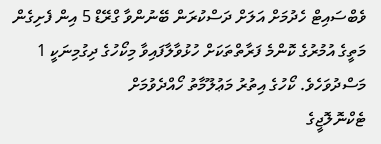ވެބްސައިޓް ހެދުމަށް އަލަށް ދަސްކުރަން ބޭނުންވާ ގްރޭޑް 5 އިން ފެށިގެން މަތީގެ އުމުރުގެ ކޮންމެ ފަރާތްތަކަށް ހުޅުވާލާފައިވާ މިކޯހުގެ ދިގުމިނަކީ 1 މަސްދުވަހެވެ. ކޯހުގެ އިތުރު މަޢުލޫމާތު ހޯއްދެވުމަށް
ޓެކްނޮލޮޖީގެ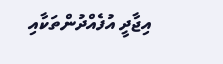އިޖާދީ އުފެއްދުންތަކާއި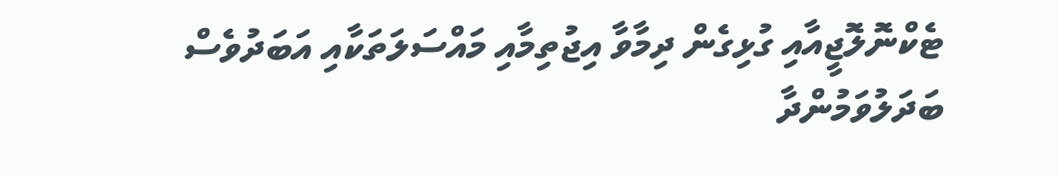ޓެކްނޮލޮޖީއާއި ގުޅިގެން ދިމާވާ އިޖުތިމާއި މައްސަލަތަކާއި އަބަދުވެސް ބަދަލުވަމުންދާ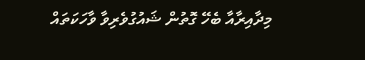މިދާއިރާއާ ބެހޭ ގޮތުން ޝައުގުވެރިވާ ވާހަކަތައް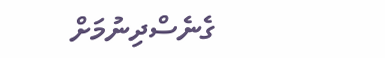ގެނެސްދިނުމަށް